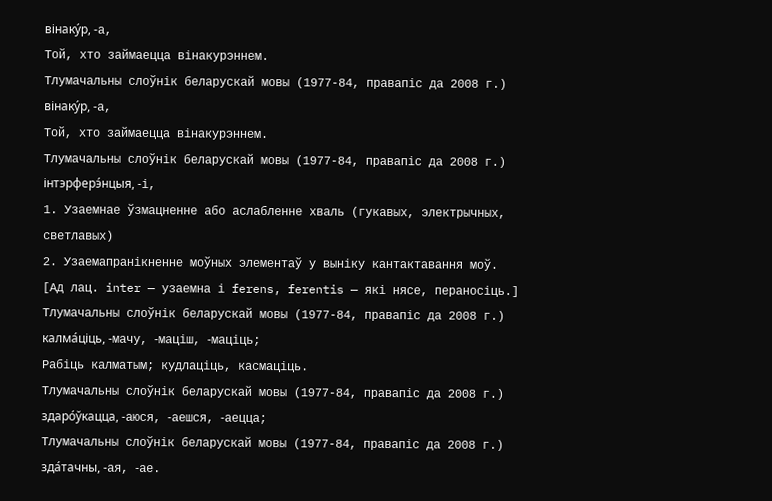вінаку́р, ‑а,
Той, хто займаецца вінакурэннем.
Тлумачальны слоўнік беларускай мовы (1977-84, правапіс да 2008 г.)
вінаку́р, ‑а,
Той, хто займаецца вінакурэннем.
Тлумачальны слоўнік беларускай мовы (1977-84, правапіс да 2008 г.)
інтэрферэ́нцыя, ‑і,
1. Узаемнае ўзмацненне або аслабленне хваль (гукавых, электрычных, светлавых)
2. Узаемапранікненне моўных элементаў у выніку кантактавання моў.
[Ад лац. inter — узаемна і ferens, ferentis — які нясе, пераносіць.]
Тлумачальны слоўнік беларускай мовы (1977-84, правапіс да 2008 г.)
калма́ціць, ‑мачу, ‑маціш, ‑маціць;
Рабіць калматым; кудлаціць, касмаціць.
Тлумачальны слоўнік беларускай мовы (1977-84, правапіс да 2008 г.)
здаро́ўкацца, ‑аюся, ‑аешся, ‑аецца;
Тлумачальны слоўнік беларускай мовы (1977-84, правапіс да 2008 г.)
зда́тачны, ‑ая, ‑ае.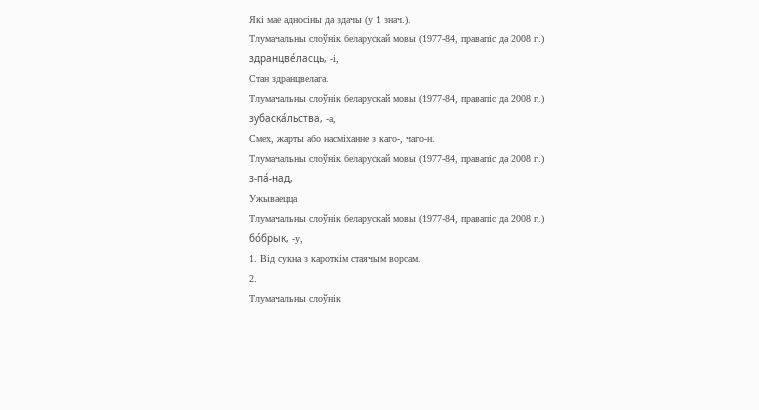Які мае адносіны да здачы (у 1 знач.).
Тлумачальны слоўнік беларускай мовы (1977-84, правапіс да 2008 г.)
здранцве́ласць, ‑і,
Стан здранцвелага.
Тлумачальны слоўнік беларускай мовы (1977-84, правапіс да 2008 г.)
зубаска́льства, ‑а,
Смех, жарты або насміханне з каго‑, чаго‑н.
Тлумачальны слоўнік беларускай мовы (1977-84, правапіс да 2008 г.)
з-па́-над,
Ужываецца
Тлумачальны слоўнік беларускай мовы (1977-84, правапіс да 2008 г.)
бо́брык, ‑у,
1. Від сукна з кароткім стаячым ворсам.
2.
Тлумачальны слоўнік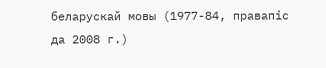беларускай мовы (1977-84, правапіс да 2008 г.)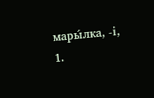мары́лка, ‑і,
1.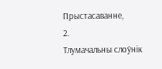Прыстасаванне,
2.
Тлумачальны слоўнік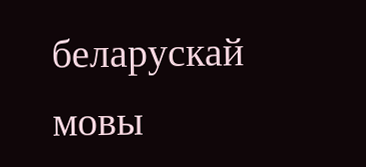беларускай мовы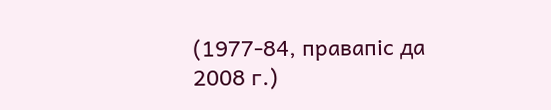(1977-84, правапіс да 2008 г.)